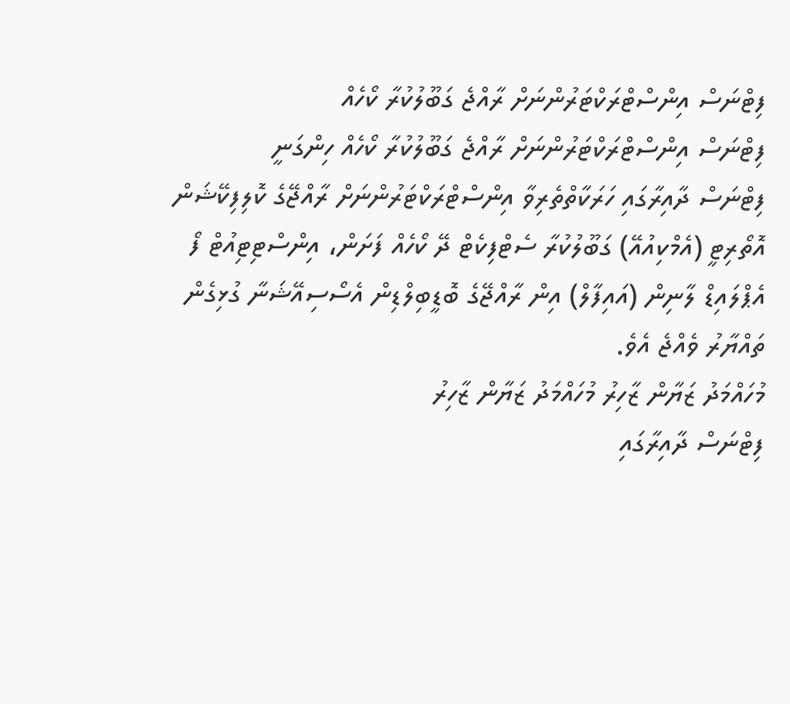ފިޓްނަސް އިންސްޓްރަކްޓަރުންނަށް ރާއްޖެ ގަބޫލުކުރާ ކޯހެއް
ފިޓްނަސް އިންސްޓްރަކްޓަރުންނަށް ރާއްޖެ ގަބޫލުކުރާ ކޯހެއް ހިންގަނީ
ފިޓްނަސް ދާއިރާގައި ހަރަކާތްތެރިވާ އިންސްޓްރަކްޓަރުންނަށް ރާއްޖޭގެ ކޮލިފިކޭޝަން އޮތޯރިޓީ (އެމްކިއުއޭ) ގަބޫލުކުރާ ސެޓްފިކެޓް ދޭ ކޯހެއް ފަށަން، އިންސްޓިޓިއުޓް ފޯ އެޕްލައިޑް ލާނިން (އައިފާލް) އިން ރާއްޖޭގެ ބޮޑީބިލްޑިން އެސޯސިއޭޝަނާ ގުޅިގެން ތައްޔާރު ވެއްޖެ އެވެ.
މުހައްމަދު ޒަޔާން ޒާހިރު މުހައްމަދު ޒަޔާން ޒާހިރު
ފިޓްނަސް ދާއިރާގައި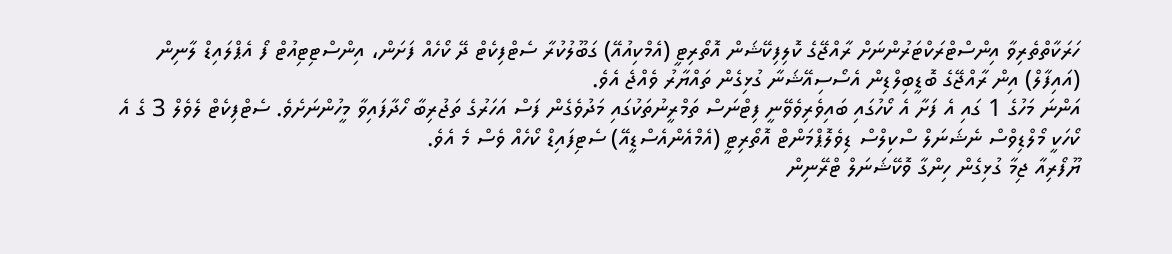ހަރަކާތްތެރިވާ އިންސްޓްރަކްޓަރުންނަށް ރާއްޖޭގެ ކޮލިފިކޭޝަން އޮތޯރިޓީ (އެމްކިއުއޭ) ގަބޫލުކުރާ ސެޓްފިކެޓް ދޭ ކޯހެއް ފަށަން، އިންސްޓިޓިއުޓް ފޯ އެޕްލައިޑް ލާނިން (އައިފާލް) އިން ރާއްޖޭގެ ބޮޑީބިލްޑިން އެސޯސިއޭޝަނާ ގުޅިގެން ތައްޔާރު ވެއްޖެ އެވެ.
އަންނަ މަހުގެ 1 ގައި އެ ފަށާ އެ ކޯހުގައި ބައިވެރިވެވޭނީ ފިޓްނަސް ތަމްރީނުތަކުގައި މަދުވެގެން ފަސް އަހަރުގެ ތަޖުރިބާ ހޯދާފައިވާ މީހުންނަށެވެ. ސެޓްފިކެޓް ލެވެލް 3 ގެ އެ ކޯހަކީ މޯލްޑިވްސް ނެޝަނަލް ސްކިލްސް ޑިވެލޮޕްމަންޓް އޮތޯރިޓީ (އެމްއެންއެސްޑީއޭ) ސެޓިފައިޑް ކޯހެއް ވެސް މެ އެވެ.
ޔޫފޯރިއާ ޖިމާ ގުޅިގެން ހިންގާ ވޮކޭޝަނަލް ޓްރޭނިން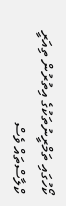ކޯހުގައި ތަމްރީނުތަކުގެ އިތުރުން ތިއަރީ ކްލާސްތައް ވެސް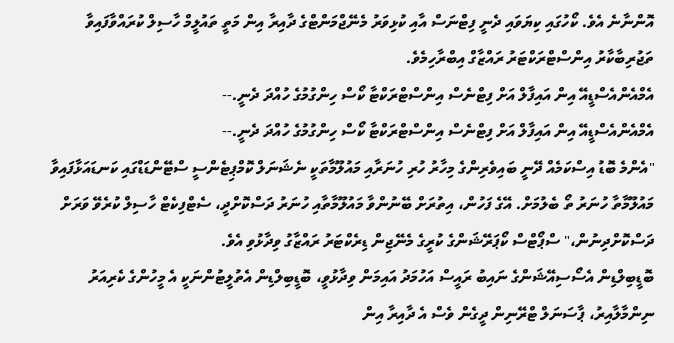އޮންނާނެ އެވެ. ކޯހުގައި ކިޔަވައި ދެނީ ފިޓްނަސް އާއި ކުޅިވަރު މެނޭޖްމަންޓްގެ ދާއިރާ އިން މަތީ ތައުލީމް ހާސިލް ކުރައްވާފައިވާ ތަޖުރިބާކާރު އިންސްޓްރަކްޓަރު ރައްޒާގް އިބްރާހިމެވެ.
އެމްއެންއެސްޑީއޭ އިން އައިފާލް އަށް ފިޓްނެސް އިންސްޓްރަކްޓާ ކޯސް ހިންގުމުގެ ހުއްދަ ދެނީ.--
އެމްއެންއެސްޑީއޭ އިން އައިފާލް އަށް ފިޓްނެސް އިންސްޓްރަކްޓާ ކޯސް ހިންގުމުގެ ހުއްދަ ދެނީ.--
"އެންމެ ބޮޑު އިސްކަމެއް ދޭނީ ބައިވެރިންގެ މިހާރު ހުރި ހުނަރާއި މައުލޫމާތަކީ ނެޝަނަލް ކޮމްޕިޓެންސީ ސްޓޭންޑަޑްގައި ކަނޑައަޅާފައިވާ މައުލޫމާތާ ހުނަރު ތޯ ބެލުމަށް. އޭގެ ފަހުން، އިތުރަށް ބޭނުންވާ މައުލޫމާތާއި ހުނަރު ދަސްކޮށްދީ، ސެޓްފިކެޓް ހާސިލް ކުރެވޭ ވަރަށް ދަސްކޮށްދިނުން،" ސްޕޯޓްސް ކޯޕަރޭޝަންގެ ކުރީގެ މެނޭޖިން ޑިރެކްޓަރު ރައްޒާގު ވިދާޅުވި އެވެ.
ބޮޑީބިލްޑިން އެސޯސިއޭޝަންގެ ނައިބު ރައީސް އަހުމަދު އައިމަން ވިދާޅުވީ، ބޮޑީބިލްޑިން އެތުލީޓުންނަކީ އެ މީހުންގެ ކެރިއަރު ނިންމާލާއިރު، ޕާސަނަލް ޓްރޭނިން ދީގެން ވެސް އެ ދާއިރާ އިން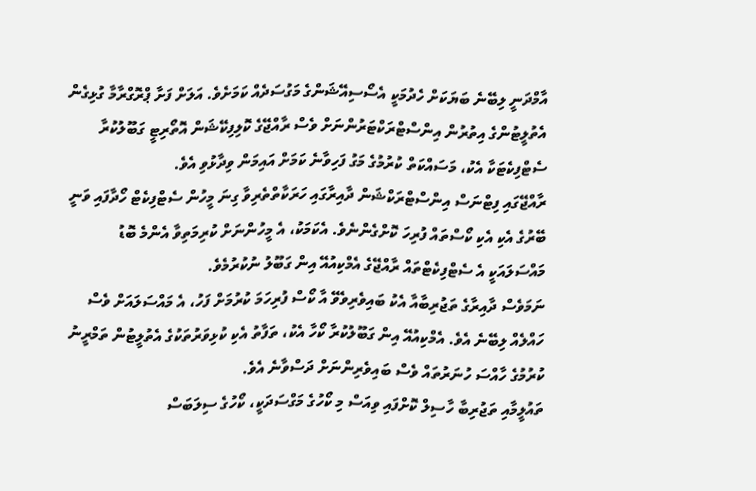އާމްދަނީ ލިބޭނެ ބަޔަކަށް ހެދުމަކީ އެސޯސިއޭޝަންގެ މަގުސަދެއް ކަމަށެވެ. އަލަށް ފަށާ ޕްރޮގްރާމާ ގުޅިގެން އެތުލީޓުންގެ އިތުރުން އިންސްޓްރަކްޓަރުންނަށް ވެސް ރާއްޖޭގެ ކޮލިފިކޭޝަން އޮތޯރިޓީ ގަބޫލުކުރާ ސެޓްފިކެޓަކާ އެކު، މަސައްކަތް ކުރުމުގެ މަގު ފަހިވާނެ ކަމަށް އައިމަން ވިދާޅުވި އެވެ.
ރާއްޖޭގައި ފިޓްނަސް އިންސްޓްރަކްޝަން ދާއިރާގައި ހަރަކާތްތެރިވާ ގިނަ މީހުން ސެޓްފިކެޓް ހޯދާފައި ވަނީ ބޭރުގެ އެކި އެކި ކޯސްތައް ފުރިހަ ކޮށްގެންނެވެ. އެކަމަކު، އެ މީހުންނަށް ކުރިމަތިވާ އެންމެ ބޮޑު މައްސަލައަކީ އެ ސެޓްފިކެޓްތައް ރާއްޖޭގެ އެމްކިއުއޭ އިން ގަބޫލު ނުކުރުމެވެ.
ނަމަވެސް ދާއިރާގެ ތަޖުރިބާއާ އެކު ބައިވެރިވެވޭ އާ ކޯސް ފުރިހަމަ ކުރުމަށް ފަހު، އެ މައްސަލައަށް ވެސް ހައްލެއް ލިބޭނެ އެވެ. އެމްކިއުއޭ އިން ގަބޫލުކުރާ ކޯހާ އެކު، ތަފާތު އެކި ކުޅިވަރުތަކުގެ އެތުލީޓުން ތަމްރީނު ކުރުމުގެ ހާއްސަ ހުނަރުތައް ވެސް ބައިވެރިންނަށް ދަސްވާނެ އެވެ.
ތައުލީމާއި ތަޖުރިބާ ހާސިލް ކޮށްފައި ވިއަސް މި ކޯހުގެ މަގްސަދަކީ، ކޯހުގެ ސިލަބަސް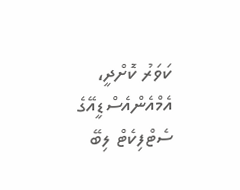ކަވަރު ކޮށްދީ، އެމްއެންއެސްޑީއޭގެ ސެޓްފިކެޓް ލިބޭ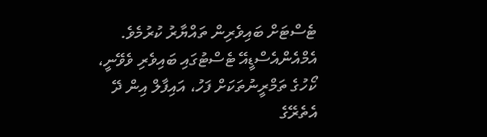ޓެސްޓަށް ބައިވެރިން ތައްޔާރު ކުރުމެވެ. އެމްއެންއެސްޑީއޭ ޓެސްޓުގައި ބައިވެރި ވެވޭނީ، ކޯހުގެ ތަމްރީނުތަކަށް ފަހު، އައިފާލް އިން ދޭ އެތެރޭގެ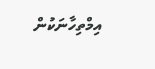އިމްތިހާނަކުން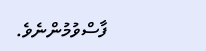ފާސްވުމުންނެވެ.